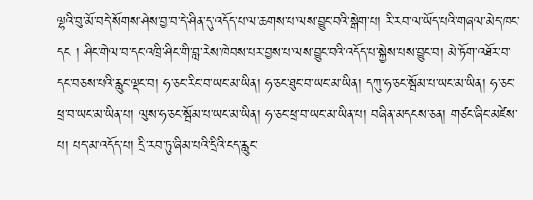ལྷའི་བུ་མོ་བདེ་སོགས་ཤེས་བྱ་བ་དེ་ཤིན་དུ་འདོད་པ་ལ་ཆགས་པ་ལས་བྱུང་བའི་སྒེག་པ། རི་རབ་ལ་ཡོད་པའི་གཞལ་མེད་ཁང་དང ། ཤིང་གེལ་བ་དང་འཁྲི་ཤིང་གི་བླ་རེས་ཁེབས་པར་བྱས་པ་ལས་བྱུང་བའི་འདོད་པ་སྐྱེས་པས་བྱུང་བ། མེ་ཏོག་འཐོར་བ་དང་བཅས་པའི་རླུང་ལྡང་བ། ཧ་ཅང་རིང་བ་ཡང་མ་ཡིན། ཧ་ཅང་ཐུང་བ་ཡང་མ་ཡིན། དཀུ་ཧ་ཅང་སྦོམ་པ་ཡང་མ་ཡིན། ཧ་ཅང་ཕྲ་བ་ཡང་མ་ཡིན་པ། ལུས་ཧ་ཅང་སྦོམ་པ་ཡང་མ་ཡིན། ཧ་ཅང་ཕྲ་བ་ཡང་མ་ཡིན་པ། བཞིན་མདངས་ཅན། གཙང་ཞིང་མཛེས་པ། པད་མ་འདོད་པ། དྲི་རབ་ཏུ་ཞིམ་པའི་དྲིའི་ངད་རླུང་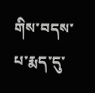གིས་བདས་པ་རྨད་དུ་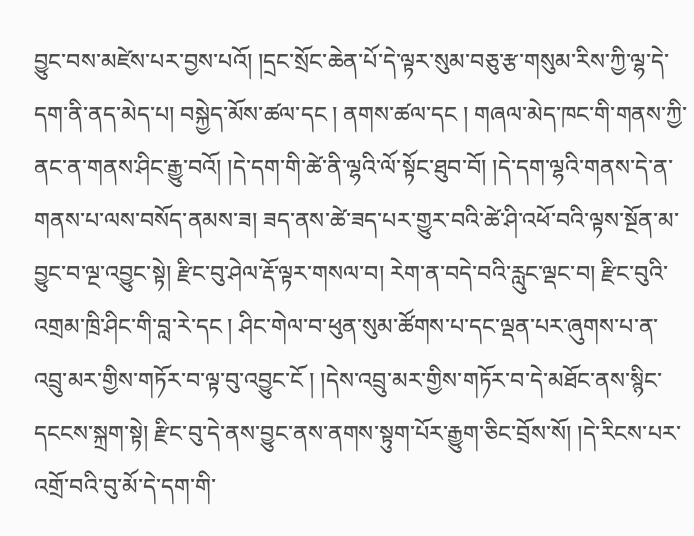བྱུང་བས་མཛེས་པར་བྱས་པའོ། །དྲང་སྲོང་ཆེན་པོ་དེ་ལྟར་སུམ་བཅུ་རྩ་གསུམ་རིས་ཀྱི་ལྷ་དེ་དག་ནི་ནད་མེད་པ། བསྐྱེད་མོས་ཚལ་དང ། ནགས་ཚལ་དང ། གཞལ་མེད་ཁང་གི་གནས་ཀྱི་ནང་ན་གནས་ཤིང་རྒྱུ་བའོ། །དེ་དག་གི་ཚེ་ནི་ལྷའི་ལོ་སྟོང་ཐུབ་བོ། །དེ་དག་ལྷའི་གནས་དེ་ན་གནས་པ་ལས་བསོད་ནམས་ཟ། ཟད་ནས་ཚེ་ཟད་པར་གྱུར་བའི་ཚེ་ཤི་འཕོ་བའི་ལྟས་སྔོན་མ་བྱུང་བ་ལྔ་འབྱུང་སྟེ། རྫིང་བུ་ཤེལ་རྡོ་ལྟར་གསལ་བ། རེག་ན་བདེ་བའི་རླུང་ལྡང་བ། རྫིང་བུའི་འགྲམ་ཁྲི་ཤིང་གི་བླ་རེ་དང ། ཤིང་གེལ་བ་ཕུན་སུམ་ཚོགས་པ་དང་ལྡན་པར་ཞུགས་པ་ན་འབྲུ་མར་གྱིས་གཏོར་བ་ལྟ་བུ་འབྱུང་ངོ ། །དེས་འབྲུ་མར་གྱིས་གཏོར་བ་དེ་མཐོང་ནས་སྙིང་དངངས་སྐྲག་སྟེ། རྫིང་བུ་དེ་ནས་བྱུང་ནས་ནགས་སྟུག་པོར་རྒྱུག་ཅིང་བྲོས་སོ། །དེ་རིངས་པར་འགྲོ་བའི་བུ་མོ་དེ་དག་གི་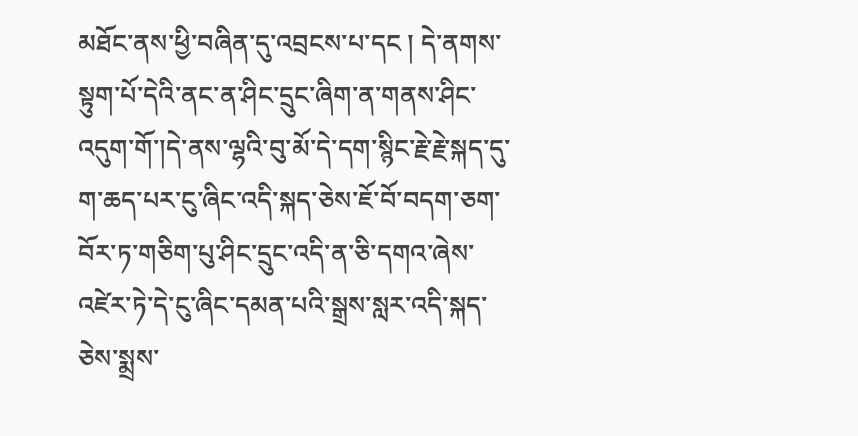མཐོང་ནས་ཕྱི་བཞིན་དུ་འབྲངས་པ་དང ། དེ་ནགས་སྟུག་པོ་དེའི་ནང་ན་ཤིང་དྲུང་ཞིག་ན་གནས་ཤིང་འདུག་གོ་།དེ་ནས་ལྷའི་བུ་མོ་དེ་དག་སྙིང་རྗེ་རྗེ་སྐད་དུ་ག་ཆད་པར་ངུ་ཞིང་འདི་སྐད་ཅེས་ཇོ་བོ་བདག་ཅག་བོར་ཏ་གཅིག་པུ་ཤིང་དྲུང་འདི་ན་ཅི་དགའ་ཞེས་འཛེར་ཏེ་དེ་ངུ་ཞིང་དམན་པའི་སྒྲས་སླར་འདི་སྐད་ཅེས་སྨྲས་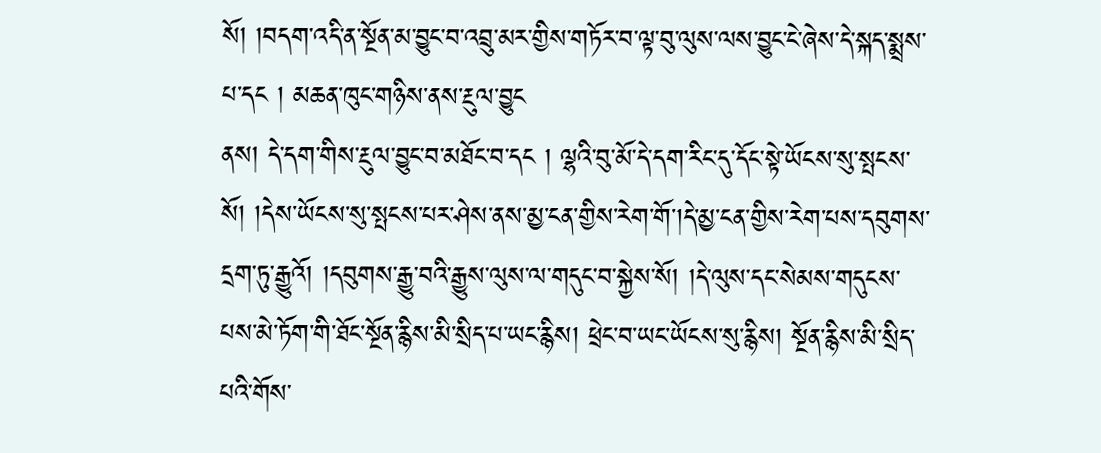སོ། །བདག་འདི་ན་སྔོན་མ་བྱུང་བ་འབྲུ་མར་གྱིས་གཏོར་བ་ལྟ་བུ་ལུས་ལས་བྱུང་ངེ་ཞེས་དེ་སྐད་སྨྲས་པ་དང ། མཆན་ཁུང་གཉིས་ནས་རྔུལ་བྱུང
ནས། དེ་དག་གིས་རྔུལ་བྱུང་བ་མཐོང་བ་དང ། ལྷའི་བུ་མོ་དེ་དག་རིང་དུ་དོང་སྟེ་ཡོངས་སུ་སྤངས་སོ། །དེས་ཡོངས་སུ་སྤངས་པར་ཤེས་ནས་མྱ་ངན་གྱིས་རེག་གོ་།དེ་མྱ་ངན་གྱིས་རེག་པས་དབུགས་དྲག་ཏུ་རྒྱུའོ། །དབུགས་རྒྱུ་བའི་རྒྱུས་ལུས་ལ་གདུང་བ་སྐྱེས་སོ། །དེ་ལུས་དང་སེམས་གདུངས་པས་མེ་ཏོག་གི་ཐོང་སྔོན་རྙིས་མི་སྲིད་པ་ཡང་རྙིས། ཕྲེང་བ་ཡང་ཡོངས་སུ་རྙིས། སྔོན་རྙིས་མི་སྲིད་པའི་གོས་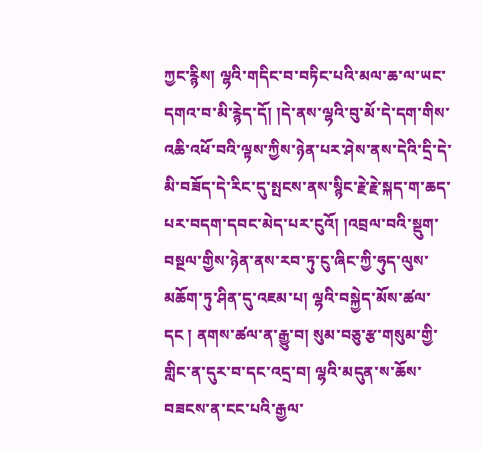ཀྱང་རྙིས། ལྷའི་གདིང་བ་བཏིང་པའི་མལ་ཆ་ལ་ཡང་དགའ་བ་མི་རྙེད་དོ། །དེ་ནས་ལྷའི་བུ་མོ་དེ་དག་གིས་འཆི་འཕོ་བའི་ལྟས་ཀྱིས་ཉེན་པར་ཤེས་ནས་དེའི་དྲི་དེ་མི་བཟོད་དེ་རིང་དུ་སྤངས་ནས་སྙིང་རྗེ་རྗེ་སྐད་ག་ཆད་པར་བདག་དབང་མེད་པར་ངུའོ། །འབྲལ་བའི་སྡུག་བསྔལ་གྱིས་ཉེན་ནས་རབ་ཏུ་ངུ་ཞིང་ཀྱི་ཧུད་ལུས་མཆོག་ཏུ་ཤིན་དུ་འཇམ་པ། ལྷའི་བསྐྱེད་མོས་ཚལ་དང ། ནགས་ཚལ་ན་རྒྱུ་བ། སུམ་བཅུ་རྩ་གསུམ་གྱི་གླིང་ན་དུར་བ་དང་འདྲ་བ། ལྷའི་མདུན་ས་ཆོས་བཟངས་ན་ངང་པའི་རྒྱལ་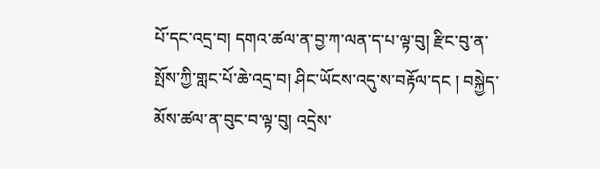པོ་དང་འདྲ་བ། དགའ་ཚལ་ན་བྱ་ཀ་ལན་ད་པ་ལྟ་བུ། རྫིང་བུ་ན་སྤོས་ཀྱི་གླང་པོ་ཆེ་འདྲ་བ། ཤིང་ཡོངས་འདུ་ས་བརྟོལ་དང ། བསྐྱེད་མོས་ཚལ་ན་བུང་བ་ལྟ་བུ། འདྲེས་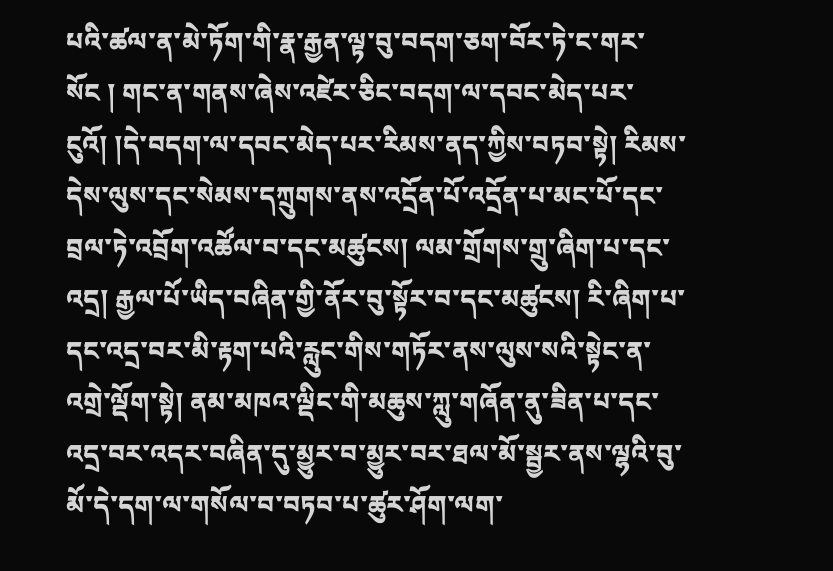པའི་ཚལ་ན་མེ་ཏོག་གི་རྣ་རྒྱན་ལྟ་བུ་བདག་ཅག་བོར་ཏེ་ང་གར་སོང ། གང་ན་གནས་ཞེས་འཛེར་ཅིང་བདག་ལ་དབང་མེད་པར་ངུའོ། །དེ་བདག་ལ་དབང་མེད་པར་རིམས་ནད་ཀྱིས་བཏབ་སྟེ། རིམས་དེས་ལུས་དང་སེམས་དཀྲུགས་ནས་འདྲོན་པོ་འདྲོན་པ་མང་པོ་དང་བྲལ་ཏེ་འབྲོག་འཚོལ་བ་དང་མཚུངས། ལམ་གྲོགས་གྲུ་ཞིག་པ་དང་འདྲ། རྒྱལ་པོ་ཡིད་བཞིན་གྱི་ནོར་བུ་སྟོར་བ་དང་མཚུངས། རི་ཞིག་པ་དང་འདྲ་བར་མི་རྟག་པའི་རླུང་གིས་གཏོར་ནས་ལུས་སའི་སྟེང་ན་འགྲེ་ལྡོག་སྟེ། ནམ་མཁའ་ལྡིང་གི་མཆུས་ཀླུ་གཞོན་ནུ་ཟིན་པ་དང་འདྲ་བར་འདར་བཞིན་དུ་མྱུར་བ་མྱུར་བར་ཐལ་མོ་སྦྱར་ནས་ལྷའི་བུ་མོ་དེ་དག་ལ་གསོལ་བ་བཏབ་པ་ཚུར་ཤོག་ལག་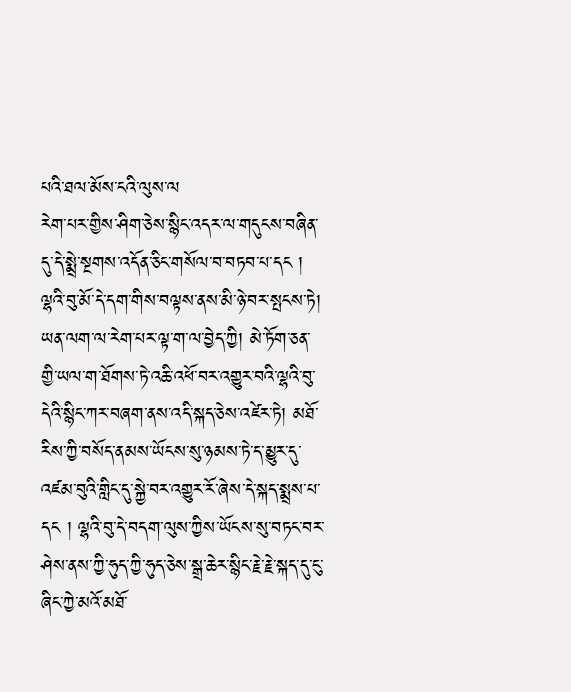པའི་ཐལ་མོས་ངའི་ལུས་ལ
རེག་པར་གྱིས་ཤིག་ཅེས་སྙིང་འདར་ལ་གདུངས་བཞིན་དུ་དེ་སྨྲེ་སྔགས་འདོན་ཅིང་གསོལ་བ་བཏབ་པ་དང ། ལྷའི་བུ་མོ་དེ་དག་གིས་བལྟས་ནས་མི་ཉེ་བར་སྤངས་ཏེ། ཡན་ལག་ལ་རེག་པར་ལྟ་ག་ལ་བྱེད་ཀྱི། མེ་ཏོག་ཅན་གྱི་ཡལ་ག་ཐོགས་ཏེ་འཆི་འཕོ་བར་འགྱུར་བའི་ལྷའི་བུ་དེའི་སྙིང་ཀར་བཞག་ནས་འདི་སྐད་ཅེས་འཛེར་ཏེ། མཐོ་རིས་ཀྱི་བསོད་ནམས་ཡོངས་སུ་ཉམས་ཏེ་ད་མྱུར་དུ་འཛམ་བུའི་གླིང་དུ་སྐྱེ་བར་འགྱུར་རོ་ཞེས་དེ་སྐད་སྨྲས་པ་དང ། ལྷའི་བུ་དེ་བདག་ལུས་ཀྱིས་ཡོངས་སུ་བཏང་བར་ཤེས་ནས་ཀྱི་ཧུད་ཀྱི་ཧུད་ཅེས་སྒྲ་ཆེར་སྙིང་རྗེ་རྗེ་སྐད་དུ་ངུ་ཞིང་ཀྱེ་མའོ་མཐོ་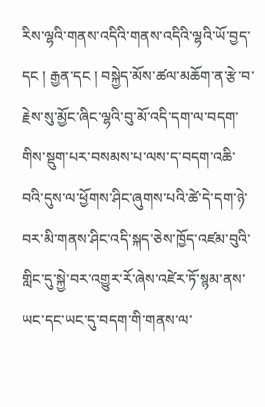རིས་ལྷའི་གནས་འདིའི་གནས་འདིའི་ལྷའི་ཡོ་བྱད་དང ། རྒྱན་དང ། བསྐྱེད་མོས་ཚལ་མཆོག་ན་རྩེ་བ་རྗེས་སུ་མྱོང་ཞིང་ལྷའི་བུ་མོ་འདི་དག་ལ་བདག་གིས་སྡུག་པར་བསམས་པ་ལས་ད་བདག་འཆི་བའི་དུས་ལ་ཕྱོགས་ཤིང་ཞུགས་པའི་ཚེ་དེ་དག་ཉེ་བར་མི་གནས་ཤིང་འདི་སྐད་ཅེས་ཁྱོད་འཛམ་བུའི་གླིང་དུ་སྐྱེ་བར་འགྱུར་རོ་ཞེས་འཛེར་ཏོ་སྙམ་ནས་ཡང་དང་ཡང་དུ་བདག་གི་གནས་ལ་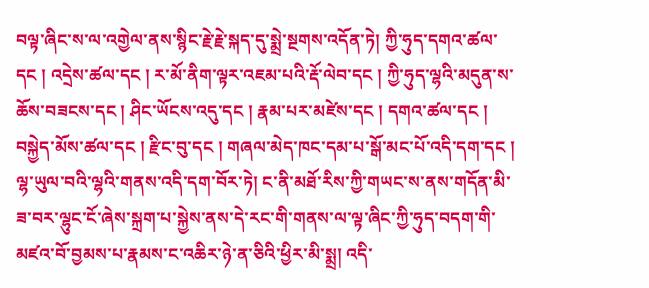བལྟ་ཞིང་ས་ལ་འགྱེལ་ནས་སྙིང་རྗེ་རྗེ་སྐད་དུ་སྨྲེ་སྔགས་འདོན་ཏེ། ཀྱི་ཧུད་དགའ་ཚལ་དང ། འདྲེས་ཚལ་དང ། ར་མོ་ནིག་ལྟར་འཇམ་པའི་རྡོ་ལེབ་དང ། ཀྱི་ཧུད་ལྷའི་མདུན་ས་ཆོས་བཟངས་དང ། ཤིང་ཡོངས་འདུ་དང ། རྣམ་པར་མཛེས་དང ། དགའ་ཚལ་དང ། བསྐྱེད་མོས་ཚལ་དང ། རྫིང་བུ་དང ། གཞལ་མེད་ཁང་དམ་པ་སྒོ་མང་པོ་འདི་དག་དང ། ལྷ་ཡུལ་བའི་ལྷའི་གནས་འདི་དག་བོར་ཏེ། ང་ནི་མཐོ་རིས་ཀྱི་གཡང་ས་ནས་གདོན་མི་ཟ་བར་ལྷུང་ངོ་ཞེས་སྐྲག་པ་སྐྱེས་ནས་དེ་རང་གི་གནས་ལ་ལྟ་ཞིང་ཀྱི་ཧུད་བདག་གི་མཛའ་བོ་བྱམས་པ་རྣམས་ང་འཆིར་ཉེ་ན་ཅིའི་ཕྱིར་མི་སྨྲ། འདི་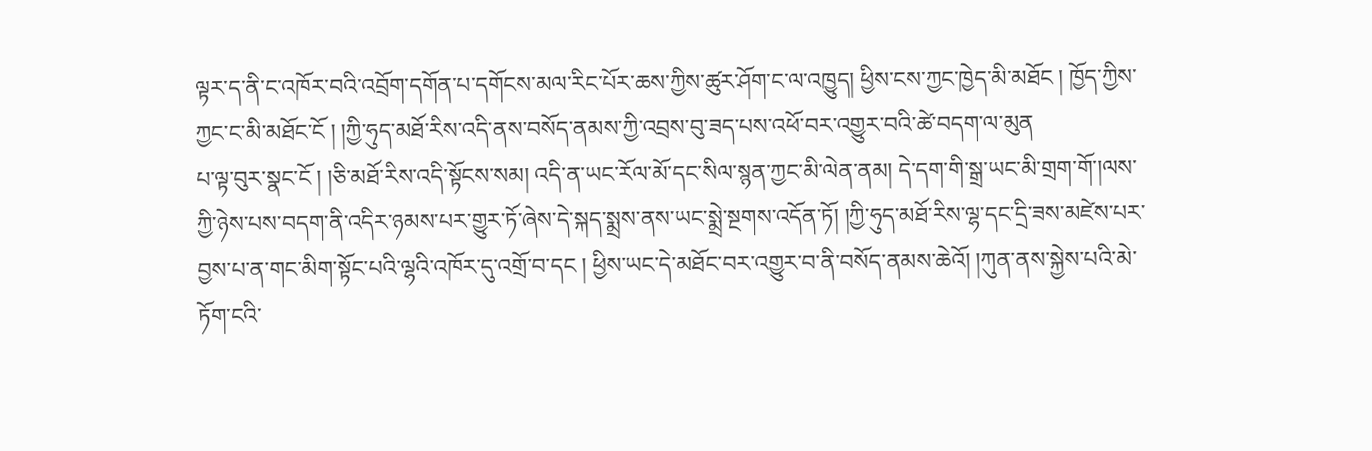ལྟར་ད་ནི་ང་འཁོར་བའི་འབྲོག་དགོན་པ་དགོངས་མལ་རིང་པོར་ཆས་ཀྱིས་ཚུར་ཤོག་ང་ལ་འཁྱུད། ཕྱིས་ངས་ཀྱང་ཁྱེད་མི་མཐོང ། ཁྱོད་ཀྱིས་ཀྱང་ང་མི་མཐོང་ངོ ། །ཀྱི་ཧུད་མཐོ་རིས་འདི་ནས་བསོད་ནམས་ཀྱི་འབྲས་བུ་ཟད་པས་འཕོ་བར་འགྱུར་བའི་ཚེ་བདག་ལ་མུན
པ་ལྟ་བུར་སྣང་ངོ ། །ཅི་མཐོ་རིས་འདི་སྟོངས་སམ། འདི་ན་ཡང་རོལ་མོ་དང་སིལ་སྙན་ཀྱང་མི་ལེན་ནམ། དེ་དག་གི་སྒྲ་ཡང་མི་གྲག་གོ་།ལས་ཀྱི་ཉེས་པས་བདག་ནི་འདིར་ཉམས་པར་གྱུར་ཏོ་ཞེས་དེ་སྐད་སྨྲས་ནས་ཡང་སྨྲེ་སྔགས་འདོན་ཏོ། །ཀྱི་ཧུད་མཐོ་རིས་ལྷ་དང་དྲི་ཟས་མཛེས་པར་བྱས་པ་ན་གང་མིག་སྟོང་པའི་ལྷའི་འཁོར་དུ་འགྲོ་བ་དང ། ཕྱིས་ཡང་དེ་མཐོང་བར་འགྱུར་བ་ནི་བསོད་ནམས་ཆེའོ། །ཀུན་ནས་སྐྱེས་པའི་མེ་ཏོག་ངའི་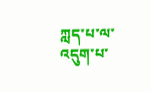ཀླད་པ་ལ་འདུག་པ་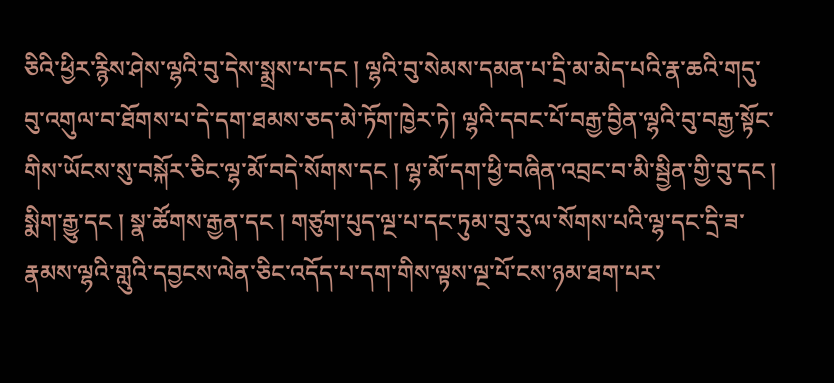ཅིའི་ཕྱིར་རྙིས་ཤེས་ལྷའི་བུ་དེས་སྨྲས་པ་དང ། ལྷའི་བུ་སེམས་དམན་པ་དྲི་མ་མེད་པའི་རྣ་ཆའི་གདུ་བུ་འགུལ་བ་ཐོགས་པ་དེ་དག་ཐམས་ཅད་མེ་ཏོག་ཁྱེར་ཏེ། ལྷའི་དབང་པོ་བརྒྱ་བྱིན་ལྷའི་བུ་བརྒྱ་སྟོང་གིས་ཡོངས་སུ་བསྐོར་ཅིང་ལྷ་མོ་བདེ་སོགས་དང ། ལྷ་མོ་དག་ཕྱི་བཞིན་འབྲང་བ་མི་སྦྱིན་གྱི་བུ་དང ། སྨིག་རྒྱུ་དང ། སྣ་ཚོགས་རྒྱན་དང ། གཙུག་པུད་ལྔ་པ་དང་ཏུམ་བུ་རུ་ལ་སོགས་པའི་ལྷ་དང་དྲི་ཟ་རྣམས་ལྷའི་གླུའི་དབྱངས་ལེན་ཅིང་འདོད་པ་དག་གིས་ལྟས་ལྔ་པོ་ངས་ཉམ་ཐག་པར་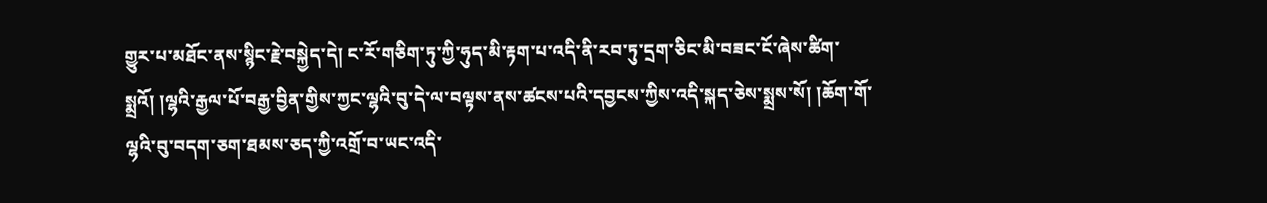གྱུར་པ་མཐོང་ནས་སྙིང་རྗེ་བསྐྱེད་དེ། ང་རོ་གཅིག་ཏུ་ཀྱི་ཧུད་མི་རྟག་པ་འདི་ནི་རབ་ཏུ་དྲག་ཅིང་མི་བཟང་ངོ་ཞེས་ཚིག་སྨྲའོ། །ལྷའི་རྒྱལ་པོ་བརྒྱ་བྱིན་གྱིས་ཀྱང་ལྷའི་བུ་དེ་ལ་བལྟས་ནས་ཚངས་པའི་དབྱངས་ཀྱིས་འདི་སྐད་ཅེས་སྨྲས་སོ། །ཆོག་གོ་ལྷའི་བུ་བདག་ཅག་ཐམས་ཅད་ཀྱི་འགྲོ་བ་ཡང་འདི་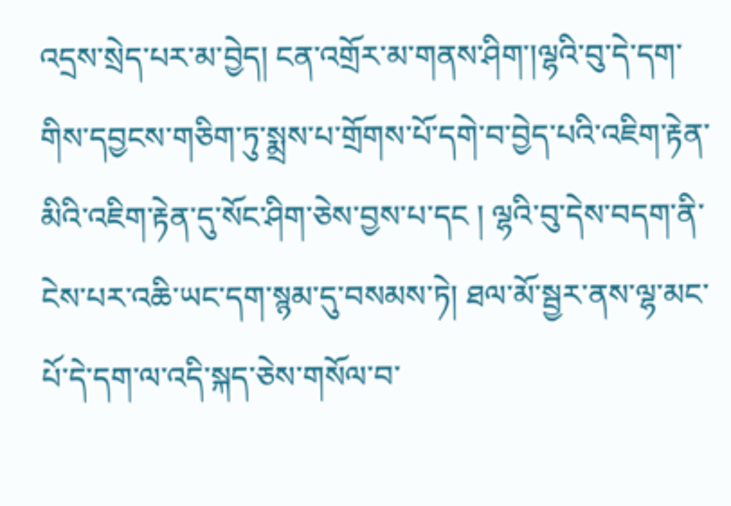འདྲས་སྲེད་པར་མ་བྱེད། ངན་འགྲོར་མ་གནས་ཤིག་།ལྷའི་བུ་དེ་དག་གིས་དབྱངས་གཅིག་ཏུ་སྨྲས་པ་གྲོགས་པོ་དགེ་བ་བྱེད་པའི་འཇིག་རྟེན་མིའི་འཇིག་རྟེན་དུ་སོང་ཤིག་ཅེས་བྱས་པ་དང ། ལྷའི་བུ་དེས་བདག་ནི་ངེས་པར་འཆི་ཡང་དག་སྙམ་དུ་བསམས་ཏེ། ཐལ་མོ་སྦྱར་ནས་ལྷ་མང་པོ་དེ་དག་ལ་འདི་སྐད་ཅེས་གསོལ་བ་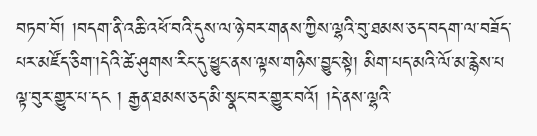བཏབ་བོ། །བདག་ནི་འཆི་འཕོ་བའི་དུས་ལ་ཉེ་བར་གནས་ཀྱིས་ལྷའི་བུ་ཐམས་ཅད་བདག་ལ་བཟོད་པར་མཛོད་ཅིག་།དེའི་ཚེ་ཤུགས་རིང་དུ་ཕྱུང་ནས་ལྟས་གཉིས་བྱུང་སྟེ། མིག་པད་མའི་ལོ་མ་རྙེས་པ
ལྟ་བུར་གྱུར་པ་དང ། རྒྱན་ཐམས་ཅད་མི་སྣང་བར་གྱུར་བའོ། །དེ་ནས་ལྷའི་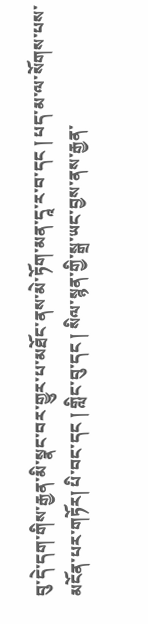བུ་དེ་དག་གིས་རྒྱན་མི་སྣང་བར་གྱུར་པ་མཐོང་ནས་མེ་ཏོག་མན་དཱ་ར་བ་དང ། པད་མ་ལ་སོགས་པས་མངོན་པར་གཏོར། པི་བང་དང ། གླིང་བུ་དང ། སིལ་སྙན་གྱི་སྒྲ་ཡང་བྱས་ནས་རྒྱན་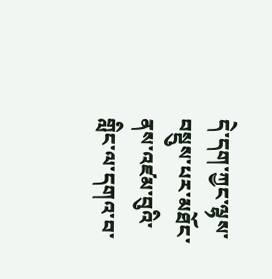དེ་དག་ཀྱང་ལྷས་བསྡུས་པར་མཐོང་ནས་འཛམ་བུའི་གླིང་ལ་དགའ་བ་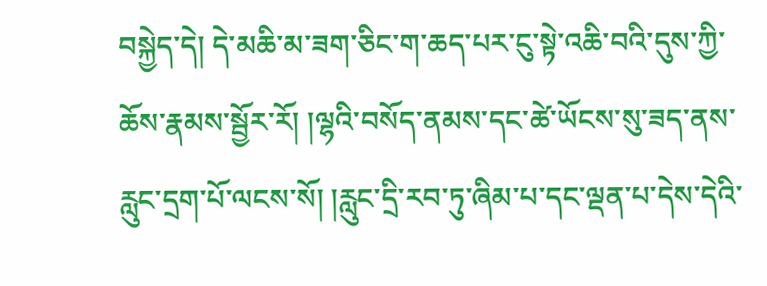བསྐྱེད་དེ། དེ་མཆི་མ་ཟག་ཅིང་ག་ཆད་པར་ངུ་སྟེ་འཆི་བའི་དུས་ཀྱི་ཆོས་རྣམས་སྦྱོར་རོ། །ལྷའི་བསོད་ནམས་དང་ཚེ་ཡོངས་སུ་ཟད་ནས་རླུང་དྲག་པོ་ལངས་སོ། །རླུང་དྲི་རབ་ཏུ་ཞིམ་པ་དང་ལྡན་པ་དེས་དེའི་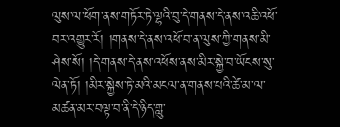ལུས་ལ་ཕོག་ནས་གཏོར་ཏེ་ལྷའི་བུ་དེ་གནས་དེ་ནས་འཆི་འཕོ་བར་འགྱུར་རོ། །གནས་དེ་ནས་འཕོ་བ་ན་ལུས་ཀྱི་གནས་མི་ཤེས་སོ། །དེ་གནས་དེ་ནས་འཕོས་ནས་མིར་སྐྱེ་བ་ཡོངས་སུ་ལེན་ཏོ། །མིར་སྐྱེས་ཏེ་མའི་མངལ་ན་གནས་པའི་ཚེ་མ་ལ་མཚན་མར་བལྟ་བ་ནི་དེ་ཉིད་གླུ་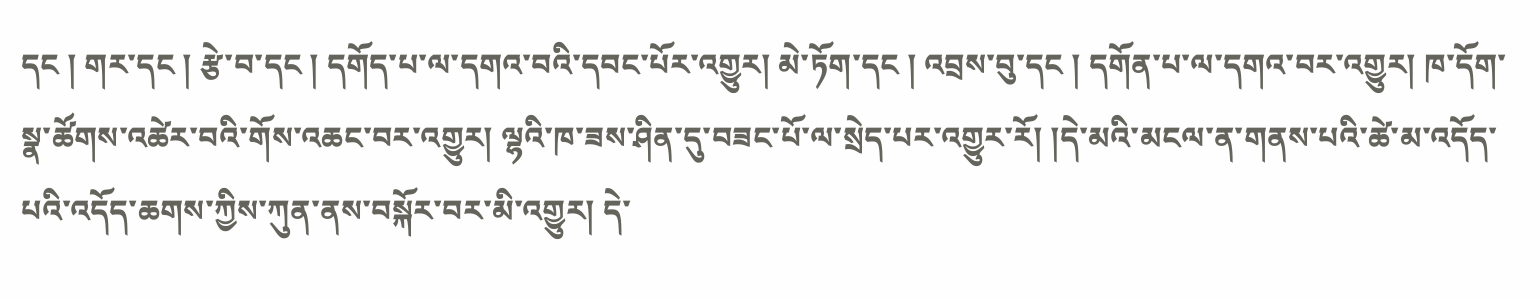དང ། གར་དང ། རྩེ་བ་དང ། དགོད་པ་ལ་དགའ་བའི་དབང་པོར་འགྱུར། མེ་ཏོག་དང ། འབྲས་བུ་དང ། དགོན་པ་ལ་དགའ་བར་འགྱུར། ཁ་དོག་སྣ་ཚོགས་འཚེར་བའི་གོས་འཆང་བར་འགྱུར། ལྷའི་ཁ་ཟས་ཤིན་དུ་བཟང་པོ་ལ་སྲེད་པར་འགྱུར་རོ། །དེ་མའི་མངལ་ན་གནས་པའི་ཚེ་མ་འདོད་པའི་འདོད་ཆགས་ཀྱིས་ཀུན་ནས་བསྐོར་བར་མི་འགྱུར། དེ་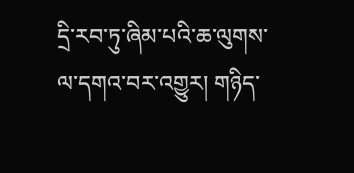དྲི་རབ་ཏུ་ཞིམ་པའི་ཆ་ལུགས་ལ་དགའ་བར་འགྱུར། གཉིད་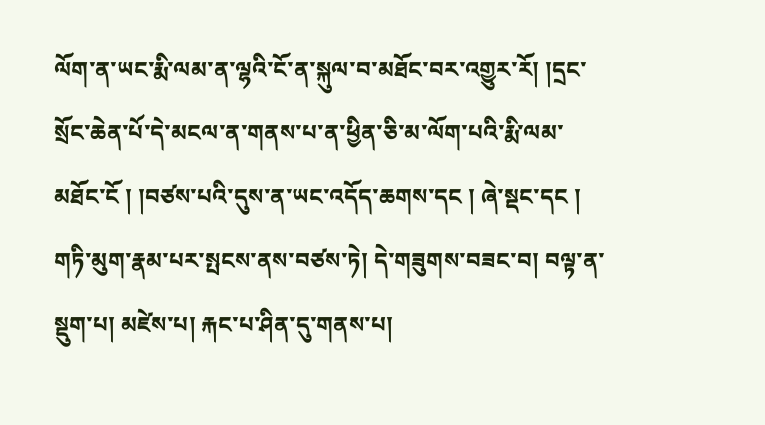ལོག་ན་ཡང་རྨི་ལམ་ན་ལྷའི་ངོ་ན་སྐུལ་བ་མཐོང་བར་འགྱུར་རོ། །དྲང་སྲོང་ཆེན་པོ་དེ་མངལ་ན་གནས་པ་ན་ཕྱིན་ཅི་མ་ལོག་པའི་རྨི་ལམ་མཐོང་ངོ ། །བཙས་པའི་དུས་ན་ཡང་འདོད་ཆགས་དང ། ཞེ་སྡང་དང ། གཏི་མུག་རྣམ་པར་སྤངས་ནས་བཙས་ཏེ། དེ་གཟུགས་བཟང་བ། བལྟ་ན་སྡུག་པ། མཛེས་པ། རྐང་པ་ཤིན་དུ་གནས་པ།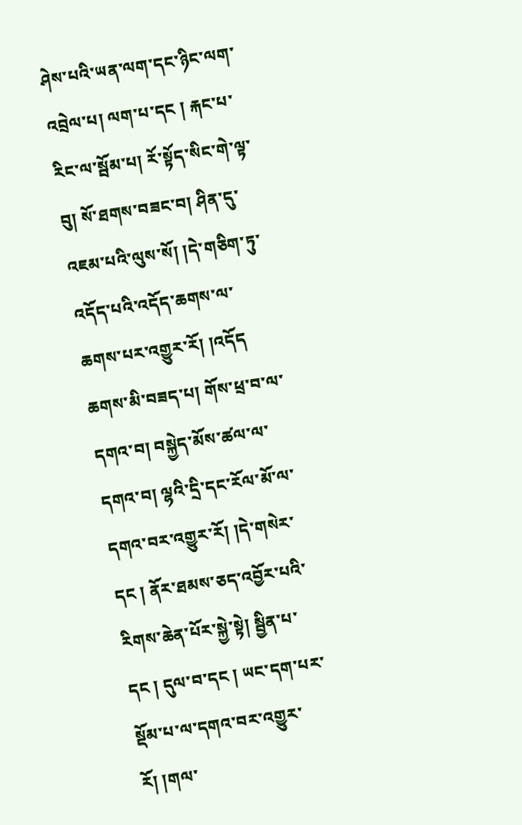ཤེས་པའི་ཡན་ལག་དང་ཉིང་ལག་འབྲེལ་པ། ལག་པ་དང ། རྐང་པ་རིང་ལ་སྦོམ་པ། རོ་སྟོད་སིང་གེ་ལྟ་བུ། སོ་ཐགས་བཟང་བ། ཤིན་དུ་འཇམ་པའི་ལུས་སོ། །དེ་གཅིག་ཏུ་འདོད་པའི་འདོད་ཆགས་ལ་ཆགས་པར་འགྱུར་རོ། །འདོད
ཆགས་མི་བཟད་པ། གོས་ཕྲ་བ་ལ་དགའ་བ། བསྐྱེད་མོས་ཚལ་ལ་དགའ་བ། ལྷའི་དྲི་དང་རོལ་མོ་ལ་དགའ་བར་འགྱུར་རོ། །དེ་གསེར་དང ། ནོར་ཐམས་ཅད་འབྱོར་པའི་རིགས་ཆེན་པོར་སྐྱེ་སྟེ། སྦྱིན་པ་དང ། དུལ་བ་དང ། ཡང་དག་པར་སྡོམ་པ་ལ་དགའ་བར་འགྱུར་རོ། །གལ་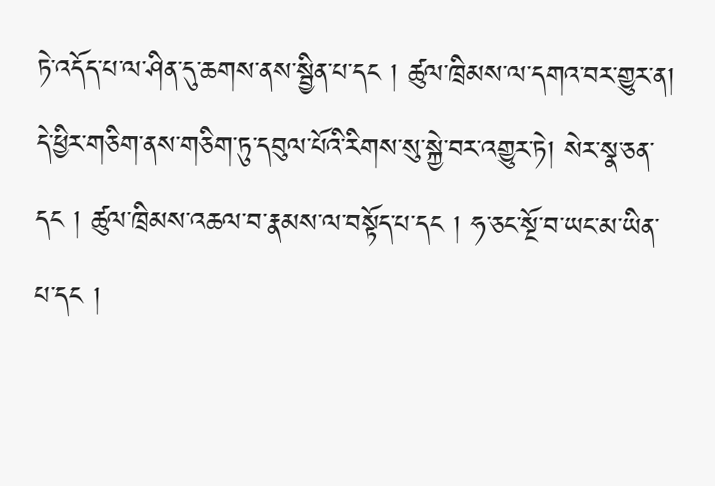ཏེ་འདོད་པ་ལ་ཤིན་དུ་ཆགས་ནས་སྦྱིན་པ་དང ། ཚུལ་ཁྲིམས་ལ་དགའ་བར་གྱུར་ན། དེ་ཕྱིར་གཅིག་ནས་གཅིག་ཏུ་དབུལ་པོའི་རིགས་སུ་སྐྱེ་བར་འགྱུར་ཏེ། སེར་སྣ་ཅན་དང ། ཚུལ་ཁྲིམས་འཆལ་བ་རྣམས་ལ་བསྟོད་པ་དང ། ཧ་ཅང་སྔོ་བ་ཡང་མ་ཡིན་པ་དང །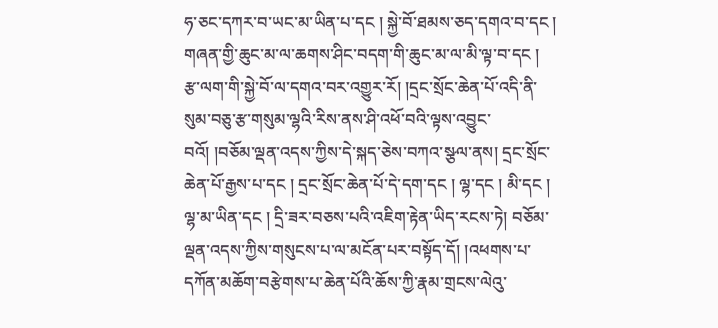ཧ་ཅང་དཀར་བ་ཡང་མ་ཡིན་པ་དང ། སྐྱེ་བོ་ཐམས་ཅད་དགའ་བ་དང ། གཞན་གྱི་ཆུང་མ་ལ་ཆགས་ཤིང་བདག་གི་ཆུང་མ་ལ་མི་ལྟ་བ་དང ། རྩ་ལག་གི་སྐྱེ་བོ་ལ་དགའ་བར་འགྱུར་རོ། །དྲང་སྲོང་ཆེན་པོ་འདི་ནི་སུམ་བཅུ་རྩ་གསུམ་ལྷའི་རིས་ནས་ཤི་འཕོ་བའི་ལྟས་འབྱུང་བའོ། །བཅོམ་ལྡན་འདས་ཀྱིས་དེ་སྐད་ཅེས་བཀའ་སྩལ་ནས། དྲང་སྲོང་ཆེན་པོ་རྒྱས་པ་དང ། དྲང་སྲོང་ཆེན་པོ་དེ་དག་དང ། ལྷ་དང ། མི་དང ། ལྷ་མ་ཡིན་དང ། དྲི་ཟར་བཅས་པའི་འཇིག་རྟེན་ཡིད་རངས་ཏེ། བཅོམ་ལྡན་འདས་ཀྱིས་གསུངས་པ་ལ་མངོན་པར་བསྟོད་དོ། །འཕགས་པ་དཀོན་མཆོག་བརྩེགས་པ་ཆེན་པོའི་ཆོས་ཀྱི་རྣམ་གྲངས་ལེའུ་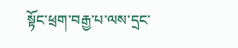སྟོང་ཕྲག་བརྒྱ་པ་ལས་དྲང་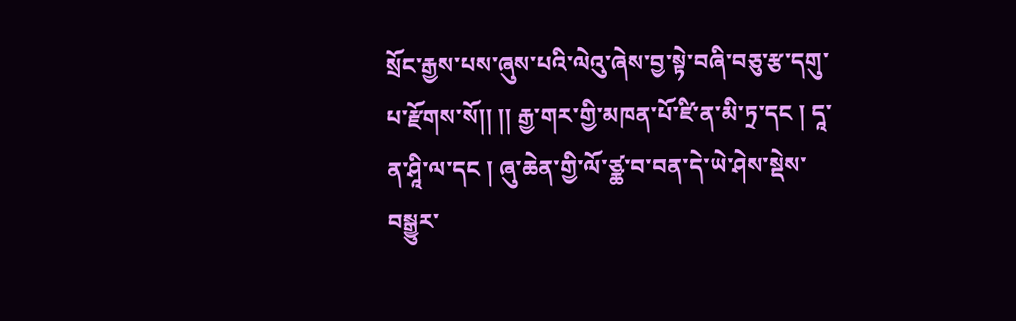སྲོང་རྒྱས་པས་ཞུས་པའི་ལེའུ་ཞེས་བྱ་སྟེ་བཞི་བཅུ་རྩ་དགུ་པ་རྫོགས་སོ།། །། རྒྱ་གར་གྱི་མཁན་པོ་ཛི་ན་མི་ཏྲ་དང ། དཱ་ན་ཤཱི་ལ་དང ། ཞུ་ཆེན་གྱི་ལོ་ཙྪ་བ་བན་དེ་ཡེ་ཤེས་སྡེས་བསྒྱུར་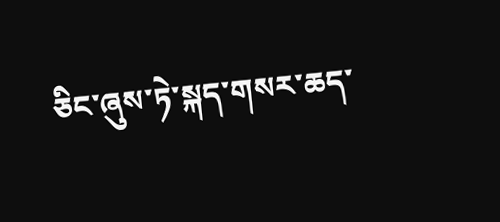ཅིང་ཞུས་ཏེ་སྐད་གསར་ཆད་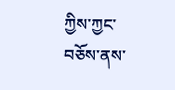ཀྱིས་ཀྱང་བཅོས་ནས་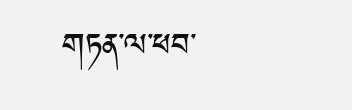གཏན་ལ་ཕབ་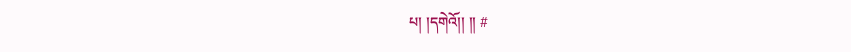པ། །དགེའོ།། །། #